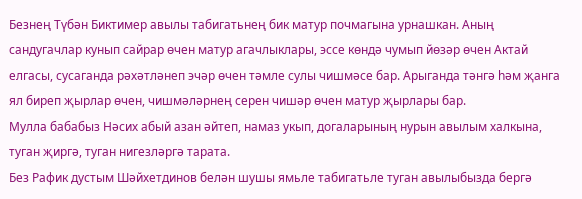Безнең Түбән Биктимер авылы табигатьнең бик матур почмагына урнашкан. Аның сандугачлар кунып сайрар өчен матур агачлыклары, эссе көндә чумып йөзәр өчен Актай елгасы, сусаганда рәхәтләнеп эчәр өчен тәмле сулы чишмәсе бар. Арыганда тәнгә һәм җанга ял биреп җырлар өчен, чишмәләрнең серен чишәр өчен матур җырлары бар.
Мулла бабабыз Нәсих абый азан әйтеп, намаз укып, догаларының нурын авылым халкына, туган җиргә, туган нигезләргә тарата.
Без Рафик дустым Шәйхетдинов белән шушы ямьле табигатьле туган авылыбызда бергә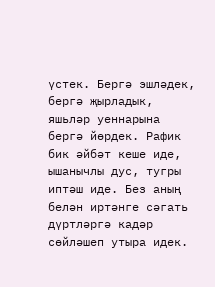үстек. Бергә эшләдек, бергә җырладык, яшьләр уеннарына бергә йөрдек. Рафик бик әйбәт кеше иде, ышанычлы дус, тугры иптәш иде. Без аның белән иртәнге сәгать дүртләргә кадәр сөйләшеп утыра идек.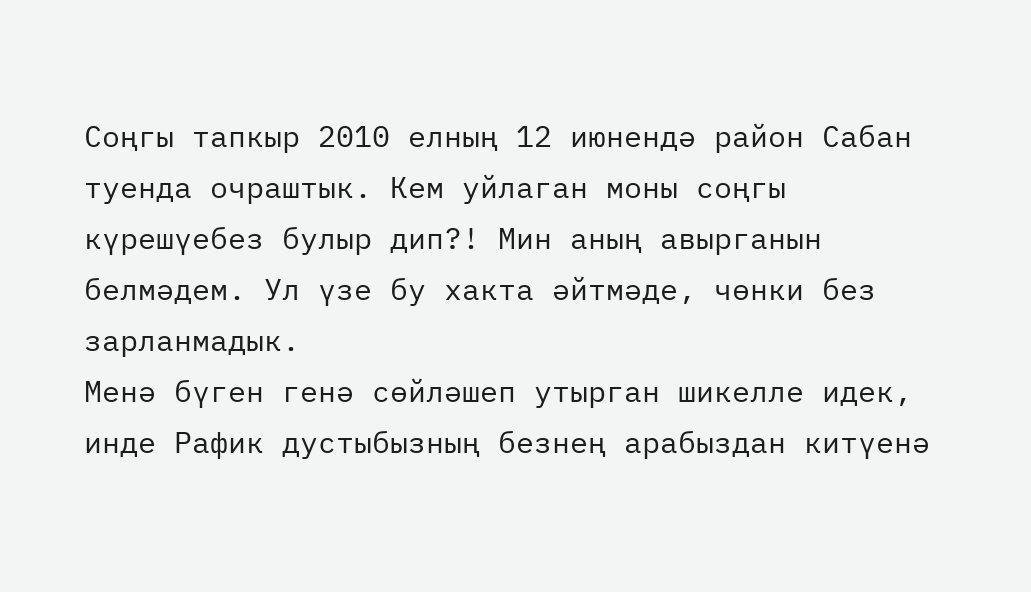Соңгы тапкыр 2010 елның 12 июнендә район Сабан туенда очраштык. Кем уйлаган моны соңгы күрешүебез булыр дип?! Мин аның авырганын белмәдем. Ул үзе бу хакта әйтмәде, чөнки без зарланмадык.
Менә бүген генә сөйләшеп утырган шикелле идек, инде Рафик дустыбызның безнең арабыздан китүенә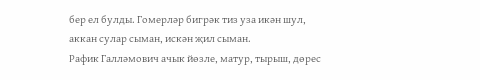бер ел булды. Гомерләр бигрәк тиз уза икән шул, аккан сулар сыман, искән җил сыман.
Рафик Галләмович ачык йөзле, матур, тырыш, дөрес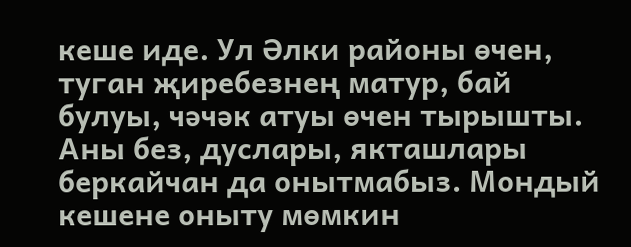кеше иде. Ул Әлки районы өчен, туган җиребезнең матур, бай булуы, чәчәк атуы өчен тырышты. Аны без, дуслары, якташлары беркайчан да онытмабыз. Мондый кешене оныту мөмкин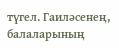түгел. Гаиләсенең, балаларының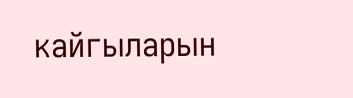кайгыларын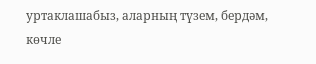уртаклашабыз, аларның түзем, бердәм, көчле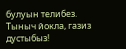булуын телибез.
Тыныч йокла, газиз дустыбыз!